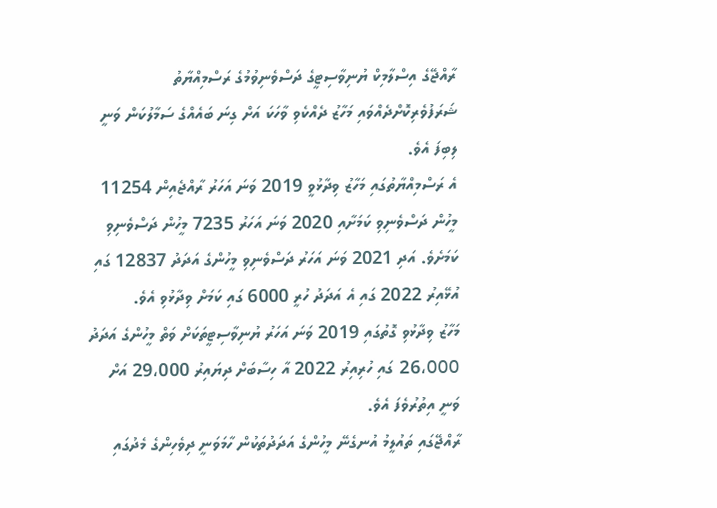ރާއްޖޭގެ އިސްލާމިކް ޔުނިވާސިޓީގެ ދަސްވެނިވުމުގެ ރަސްމިއްޔާތު ޝަރަފުވެރިކޮށްދެއްވައި މަހާޒު ދެއްކެވި ވާހަކަ އަށް ގިނަ ބައެއްގެ ސަމާލުކަން ވަނީ ލިބިފަ އެވެ.
އެ ރަސްމިއްޔާތުގައި މަހާޒު ވިދާޅުވީ 2019 ވަނަ އަހަރު ރާއްޖެއިން 11254 މީހުން ދަސްވެނިވި ކަމަށާއި 2020 ވަނަ އަހަރު 7235 މީހުން ދަސްވެނިވި ކަމަށެވެ. އަދި 2021 ވަނަ އަހަރު ދަސްވެނިވި މީހުންގެ އަދަދު 12837 ގައި އުޅޭއިރު 2022 ގައި އެ އަދަދު ހުރީ 6000 ގައި ކަމަށް ވިދާޅުވި އެވެ.
މަހާޒު ވިދާޅުވި ގޮތުގައި 2019 ވަނަ އަހަރު ޔުނިވާސިޓީތަކަށް ވަތް މީހުންގެ އަދަދު 26،000 ގައި ހުރިއިރު 2022 އާ ހިސާބަށް ދިޔައިރު 29،000 އަށް ވަނީ އިތުރުވެފަ އެވެ.
ރާއްޖޭގައި ތައުލީމު އުނގެނޭ މީހުންގެ އަދަދުތަކުން ހާމަވަނީ ދިވެހިންގެ މެދުގައި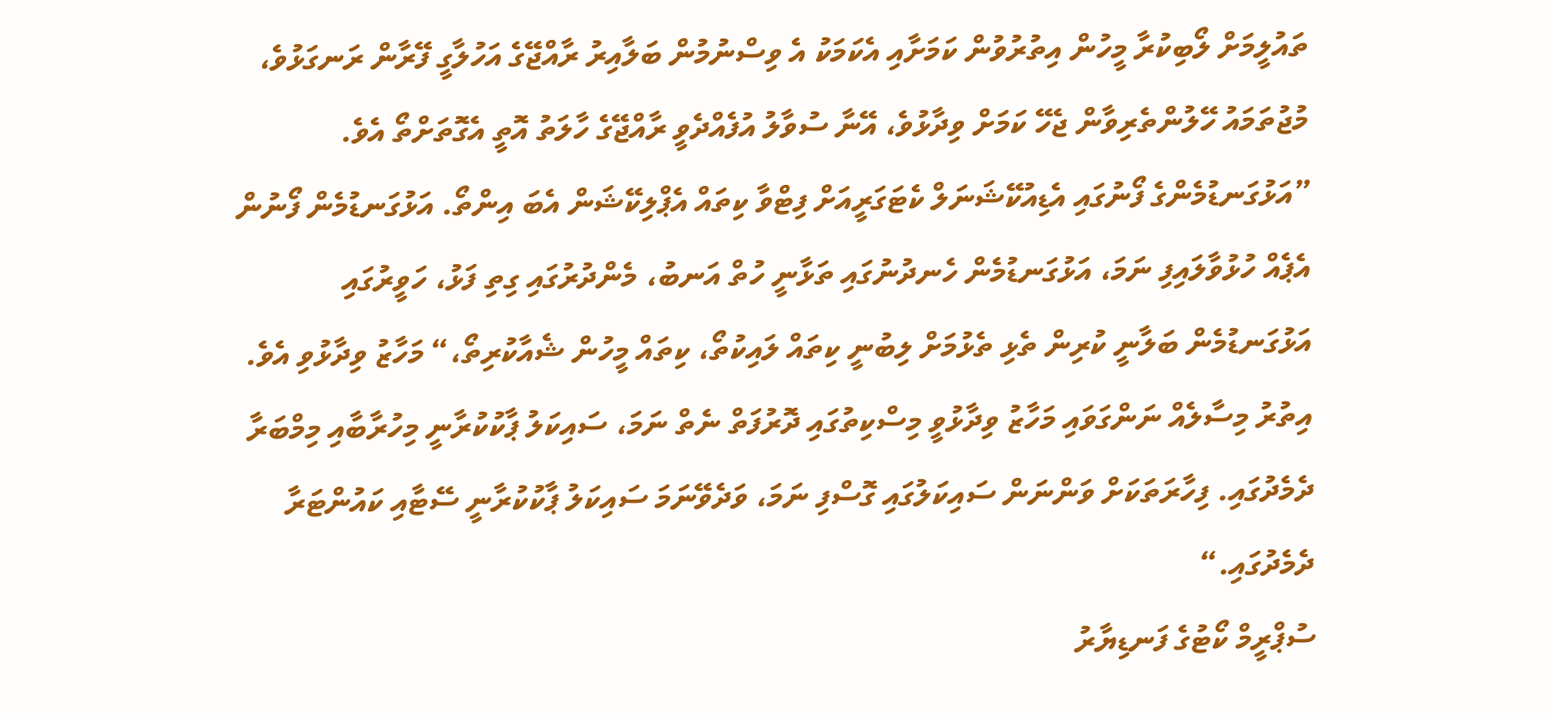ތައުލީމަށް ލޯބިކުރާ މީހުން އިތުރުވުން ކަމަށާއި އެކަމަކު އެ ވިސްނުމުން ބަލާއިރު ރާއްޖޭގެ އަހުލާގީ ފޭރާން ރަނގަޅުވެ، މުޖުތަމައު ހޭލުންތެރިވާން ޖެހޭ ކަމަށް ވިދާޅުވެ، އޭނާ ސުވާލު އުފެއްދެވީ ރާއްޖޭގެ ހާލަތު އޮތީ އެގޮތަށްތޯ އެވެ.
”އަޅުގަނޑުމެންގެ ފޯނުގައި އެޑިއުކޭޝަނަލް ކެޓަގަރީއަށް ފިޓްވާ ކިތައް އެޕްލިކޭޝަން އެބަ އިންތޯ. އަޅުގަނޑުމެން ފޯނުން އެޕެއް ހުޅުވާލައިފި ނަމަ، އަޅުގަނޑުމެން ހެނދުނުގައި ތަޅާނީ ހުތް އަނބު، މެންދުރުގައި ގިތި ފަޅު، ހަވީރުގައި އަޅުގަނޑުމެން ބަލާނީ ކުރިން ތެޅި ތެޅުމަށް ލިބުނީ ކިތައް ލައިކުތޯ، ކިތައް މީހުން ޝެއާކުރިތޯ،“ މަހާޒު ވިދާޅުވި އެވެ.
އިތުރު މިސާލެއް ނަންގަވައި މަހާޒު ވިދާޅުވީ މިސްކިތުގައި ދޮރުފަތް ނެތް ނަމަ، ސައިކަލު ޕާކުކުރާނީ މިހުރާބާއި މިމްބަރާ ދެމެދުގައި. ފިހާރަތަކަށް ވަންނަން ސައިކަލުގައި ގޮސްފި ނަމަ، ވަދެވޭނަމަ ސައިކަލު ޕާކުކުރާނީ ސޭޓާއި ކައުންޓަރާ ދެމެދުގައި.“
ސުޕްރީމް ކޯޓުގެ ފަނޑިޔާރު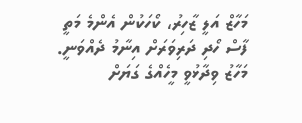މަހާޒް އަލީ ޒާހިރު، ކޯހަކުން އެންމެ މަތީ ފާސް ހޯދި ދަރިވަރަށް އިނާމު ދެއްވަނީ.
މަހާޒު ވިދާޅުވީ މީހެއްގެ ގަޔަށް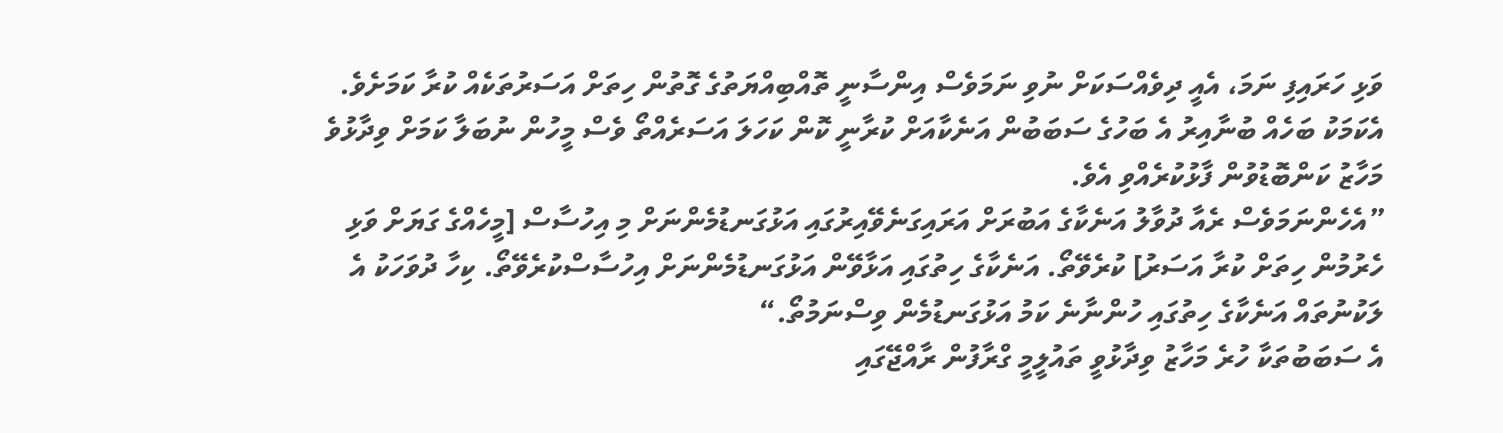ވަޅި ހަރައިފި ނަމަ، އެއީ ދިވެއްސަކަށް ނުވި ނަމަވެސް އިންސާނީ ތޮއްބިއްޔަތުގެ ގޮތުން ހިތަށް އަސަރުތަކެއް ކުރާ ކަމަށެވެ. އެކަމަކު ބަހެއް ބުނާއިރު އެ ބަހުގެ ސަބަބުން އަނެކާއަށް ކުރާނީ ކޮން ކަހަލަ އަސަރެއްތޯ ވެސް މީހުން ނުބަލާ ކަމަށް ވިދާޅުވެ މަހާޒު ކަންބޮޑުވުން ފާޅުކުރެއްވި އެވެ.
”އެހެންނަމަވެސް ރެއާ ދުވާލު އަނެކާގެ އަބުރަށް އަރައިގަނެވޭއިރުގައި އަޅުގަނޑުމެންނަށް މި އިހުސާސް [މީހެއްގެ ގަޔަށް ވަޅި ހެރުމުން ހިތަށް ކުރާ އަސަރު] ކުރެވޭތޯ. އަނެކާގެ ހިތުގައި އަޅާވޭން އަޅުގަނޑުމެންނަށް އިހުސާސްކުރެވޭތޯ. ކިހާ ދުވަހަކު އެ ލަކުނުތައް އަނެކާގެ ހިތުގައި ހުންނާނެ ކަމު އަޅުގަނޑުމެން ވިސްނަމުތޯ.“
އެ ސަބަބުތަކާ ހުރެ މަހާޒު ވިދާޅުވީ ތައުލީމީ ގްރާފުން ރާއްޖޭގައި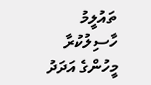ތައުލީމު ހާސިލުކުރާ މީހުންގެ އަދަދު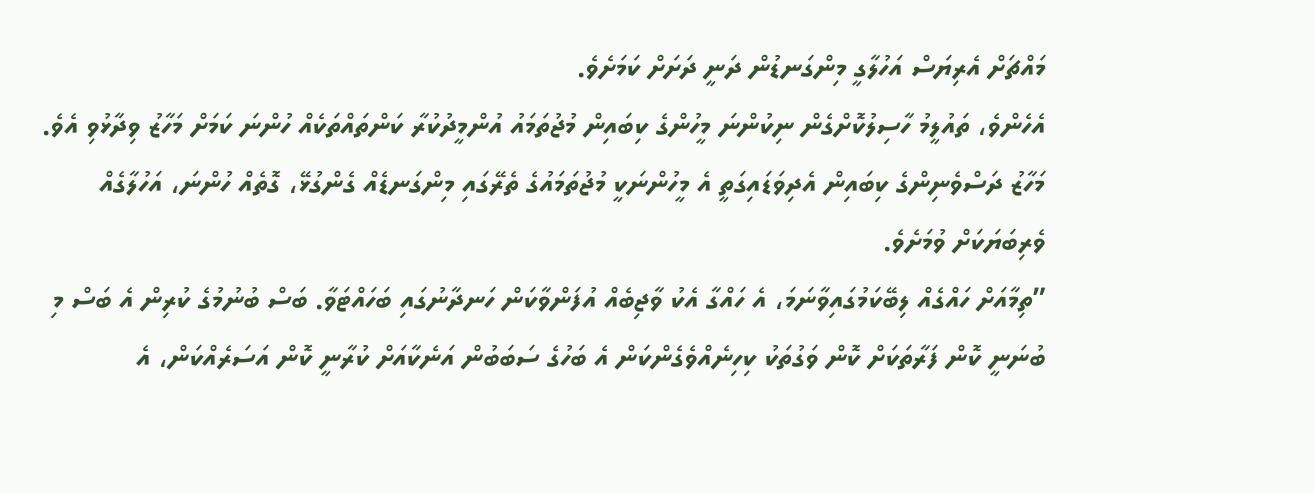މައްޗަށް އެރިޔަސް އަހުލާގީ މިންގަނޑުން ދަނީ ދަށަށް ކަމަށެވެ.
އެހެންވެ، ތައުލީމު ހާސިލުކޮށްގެން ނިކުންނަ މީހުންގެ ކިބައިން މުޖުތަމައު އުންމީދުކުރާ ކަންތައްތަކެއް ހުންނަ ކަމަށް މަހާޒު ވިދާޅުވި އެވެ. މަހާޒު ދަސްވެނިންގެ ކިބައިން އެދިވަޑައިގަތީ އެ މީހުންނަކީ މުޖުތަމައުގެ ތެރޭގައި މިންގަނޑެއް ގެންގުޅޭ، ގޮތެއް ހުންނަ، އަހުލާގެއް ވެރިބަޔަކަށް ވުމަށެވެ.
”ތިމާއަށް ހައްގެއް ލިބޭކަމުގައިވާނަމަ، އެ ހައްގާ އެކު ވާޖިބެއް އުފަންވާކަން ހަނދާނުގައި ބަހައްޓަވާ. ބަސް ބުނުމުގެ ކުރިން އެ ބަސް މި ބުނަނީ ކޮން ފަރާތަކަށް ކޮން ވަގުތަކު ކިހިނެއްވެގެންކަން އެ ބަހުގެ ސަބަބުން އަނެކާއަށް ކުރާނީ ކޮން އަސަރެއްކަން، އެ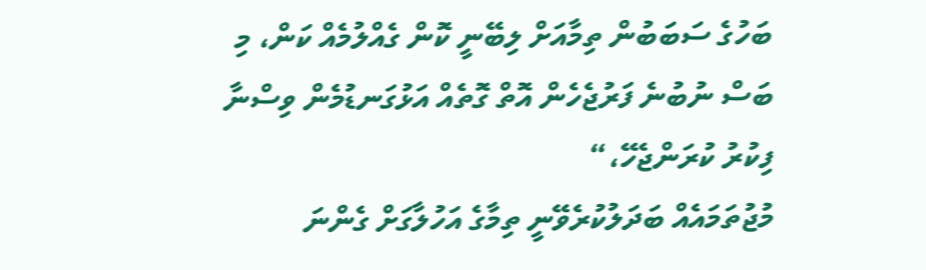ބަހުގެ ސަބަބުން ތިމާއަށް ލިބޭނީ ކޮން ގެއްލުމެއް ކަން، މި ބަސް ނުބުނެ ފަރުޖެހެން އޮތް ގޮތެއް އަޅުގަނޑުމެން ވިސްނާ ފިކުރު ކުރަންޖެހޭ،“
މުޖުތަމައެއް ބަދަލުކުރެވޭނީ ތިމާގެ އަހުލާގަށް ގެންނަ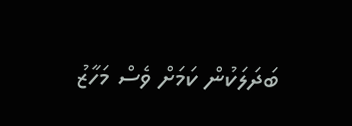ބަދަލަކުން ކަމަށް ވެސް މަހާޒު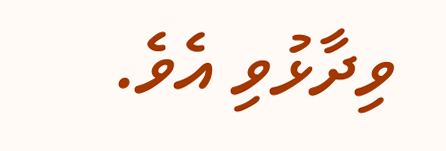ވިދާޅުވި އެވެ.